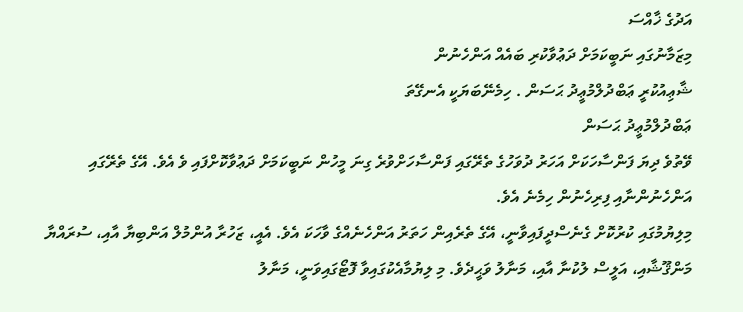އަދުގެ ޚާއްސަ
މިޒަމާނުގައި ނަބީކަމަށް ދަޢުވާކުރި ބައެއް އަންހެނުން
ޝާޢިއުކުރީ ޢަބްދުލްމުޢީދު ޙަސަން . ހިމެނޭބަޔަކީ އެނގޭތަ
ޢަބްދުލްމުޢީދު ޙަސަން
ވޭތުވެ ދިޔަ ފަންސާހަކަށް އަހަރު ދުވަހުގެ ތެރޭގައި ފަންސާހަށްވުރެ ގިނަ މީހުން ނަބީކަމަށް ދަޢުވާކޮށްފައި ވެ އެވެ. އޭގެ ތެރޭގައި އަންހެނުންނާއި ފިރިހެނުން ހިމެނެ އެވެ.
މިލިޔުމުގައި ކުރުކޮށް ގެނެސްދީފައިވާނީ، އޭގެ ތެރެއިން ހަތަރު އަންހެނެއްގެ ވާހަކަ އެވެ. އެއީ، ޒަހުރާ އުންމުލް އަންބިޔާ އާއި، ސުރައްޔާ މަންޤޫޝާއި، އަލީސް ލުކުނާ އާއި، މަނާލު ވަޙީދެވެ. މި ލިޔުމާއެކުގައިވާ ފޮޓޯގައިވަނީ، މަނާލު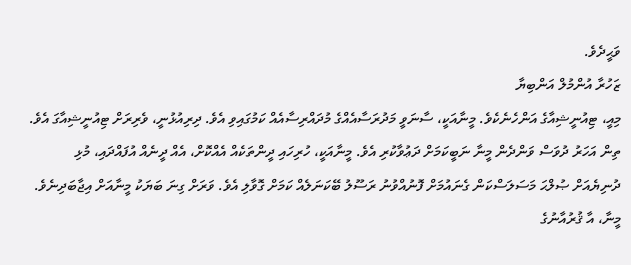ވަޙީދެވެ.
ޒަހުރާ އުންމުލް އަންބިޔާ
މިއީ، ޓިއުނީޝިއާގެ އަންހެނެކެވެ. މީނާއަކީ، ސާނަވީ މަދުރަސާއެއްގެ މުދައްރިސާއެއް ކަމުގައިވި އެވެ. ދިރިއުޅުނީ، ވެރިރަށް ޓިއުނީޝިއާގަ އެވެ. ތިން އަހަރު ދުވަސް ވަންދެން މީނާ ނަބީކަމަށް ދަޢުވާކުރި އެވެ. މީނާއަކީ، ހުރިހައި ދީންތަކެއް އެއްކޮށް، އެއް ދީނެއް އުފައްދައި، މުޅި ދުނިޔެއަށް ޞުލްޙަ މަސަލަސްކަން ގެނައުމަށް ފޮނުއްވުނު ރަސޫލު ބޭކަނަލެއް ކަމަށް ގޮވާލި އެވެ. ވަރަށް ގިނަ ބަޔަކު މީނާއަށް އިޖާބަދިނެވެ. މީނާ، އާ ޤުރުއާނުގެ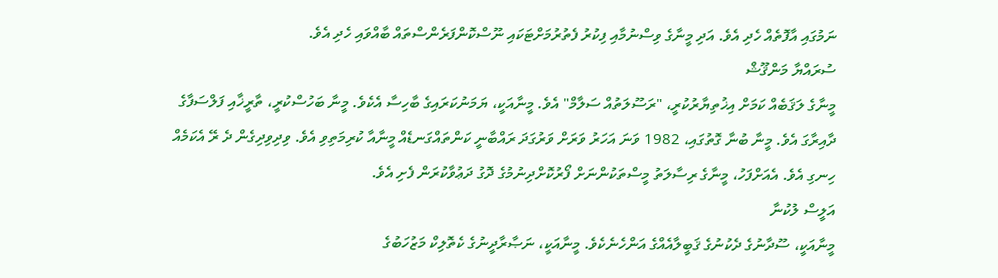ނަމުގައި އާފޮތެއް ހެދި އެވެ. އަދި މީނާގެ ވިސްނުމާއި ފިކުރު ފެތުރުމަށްޓަކައި ނޫސްކޮންފަރެންސްތައް ބާއްވައި ހެދި އެވެ.
ސުރައްޔާ މަންޤޫޝް
މީނާގެ ލަޤަބެއް ކަމަށް އިޚުތިޔާރުކުރީ، "ރަސޫލަތުއް ސަލާމް" އެވެ. މީނާއަކީ، ޔަމަނުކަރައިގެ ބާހިސާ އެކެވެ. މީނާ ބަހުސްކުރީ، ތާރީޚާއި ފަލްސަފާގެ ދާއިރާގަ އެވެ. މީނާ ބުނާ ގޮތުގައި، 1982 ވަނަ އަހަރު ވަރަށް ވަރުގަދަ ރައްބާނީ ކަންތައްގަނޑެއް މީނާއާ ކުރިމަތިވި އެވެ. ވިދިވިދިގެން ދެ ރޭ އެކަމެއް ހިނގި އެވެ. އެއަށްފަހު، މީނާގެ ރިސާލަތު މީސްތަކުންނަށް ފޯރުކޮށްދިނުމުގެ ދޮގު ދަޢުވާކުރަން ފެށި އެވެ.
އަލީސް ލުކުނާ
މީނާއަކީ، ސޫދާނުގެ ދެކުނުގެ ޤަބީލާއެއްގެ އަންހެނެކެވެ. މީނާއަކީ، ނަޞާރާދީނުގެ ކެތޮލިކް މަޒުހަބުގެ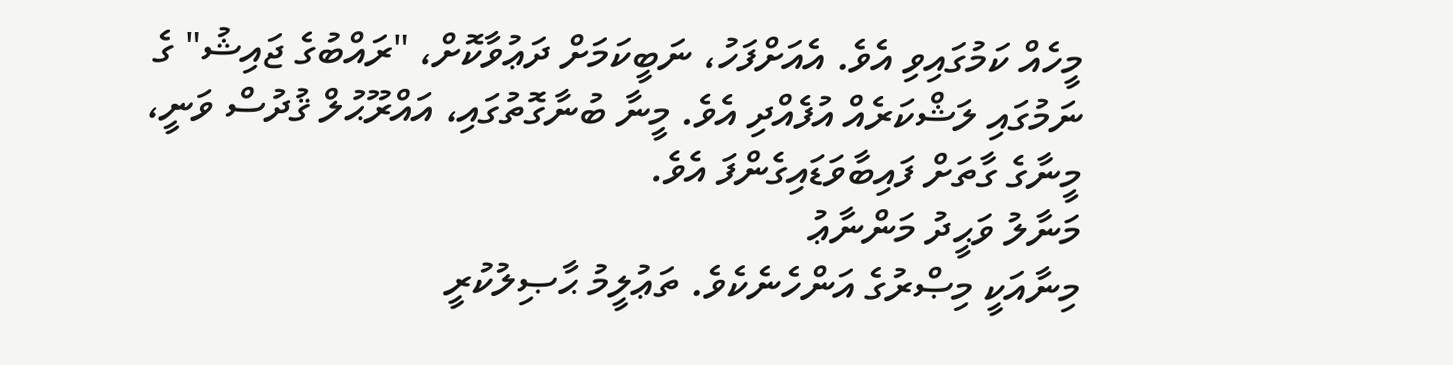މީހެއް ކަމުގައިވި އެވެ. އެއަށްފަހު، ނަބީކަމަށް ދަޢުވާކޮށް، "ރައްބުގެ ޖައިޝު" ގެ ނަމުގައި ލަޝްކަރެއް އުފެއްދި އެވެ. މީނާ ބުނާގޮތުގައި، އައްރޫޙުލް ޤުދުސް ވަނީ، މީނާގެ ގާތަށް ފައިބާވަޑައިގެންފަ އެވެ.
މަނާލު ވަޙީދު މަންނާޢު
މިނާއަކީ މިޞްރުގެ އަންހެނެކެވެ. ތަޢުލީމު ޙާޞިލުކުރީ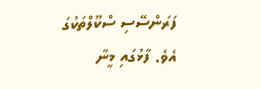ފަރަންސޭސި ސްކޫލްތަކުގަ އެވެ. ފާޅުގައި މީނާ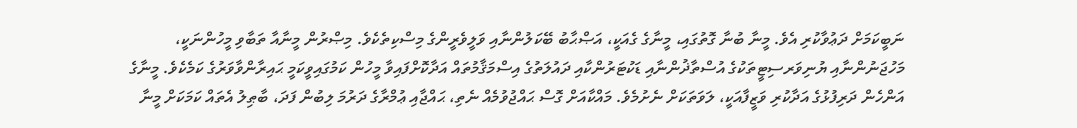ނަބީކަމަށް ދަޢުވާކުރި އެވެ. މީނާ ބުނާ ގޮތުގައި، މީނާގެ ގެއަކީ، އަޞްޙާބު ބޭކަލުންނާއި ވަލީވެރީންގެ މިސްކިތެކެވެ. މިޞްރުން މީނާއާ ތަބާވި މީހުންނަކީ، މަހުޖަނުންނާއި ޔުނިވަރސިޓީތަކުގެ އުސްތާޛުންނާއި ޑަކުޓަރުންކާއި ދައުލަތުގެ އިސްމަޤާމުތައް އަދާކޮށްފައިވާ މީހުން ކަމުގައިވީކަމީ ޙައިރާންވާވަރުގެ ކަމެކެވެ. މީނާގެ އަންހެން ދަރިފުޅުގެ އަދާކުރި ވަޒީފާއަކީ، ލަވަތަކަށް ނެށުމެވެ. މައްކާއަށް ގޮސް ޙައްޖުވުމެއް ނެތި، ޙައްޖާއި ޢުމްރާގެ ދަރުމަ ލިބުން ފަދަ، ބާޠިލު އެތައް ކަމަކަށް މީނާ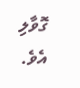ގޮވާލި އެވެ.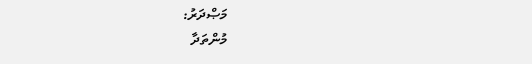މަޞްދަރު:
މުންތަދާ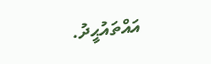އައްތައުޙީދު.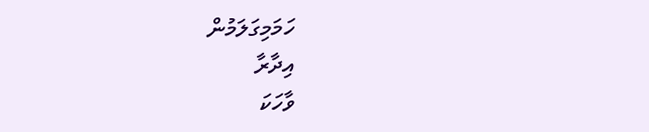ހަމަމިގަލަމުން
އިދާރާ
ވާހަކަ